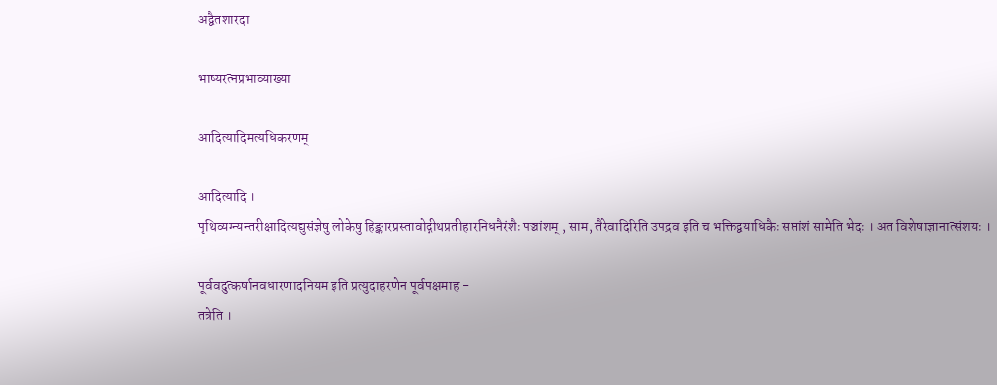अद्वैतशारदा

भाष्यरत्नप्रभाव्याख्या

आदित्यादिमत्यधिकरणम्

आदित्यादि ।
पृथिव्यग्न्यन्तरीक्षादित्यद्युसंज्ञेषु लोकेषु हिङ्कारप्रस्तावोद्गीथप्रतीहारनिधनैरंशैः पञ्चांशम् , साम, तैरेवादिरिति उपद्रव इति च भक्तिद्वयाधिकैः सप्तांशं सामेति भेदः । अत विशेषाज्ञानात्संशयः ।

पूर्ववदुत्कर्षानवधारणादनियम इति प्रत्युदाहरणेन पूर्वपक्षमाह -
तत्रेति ।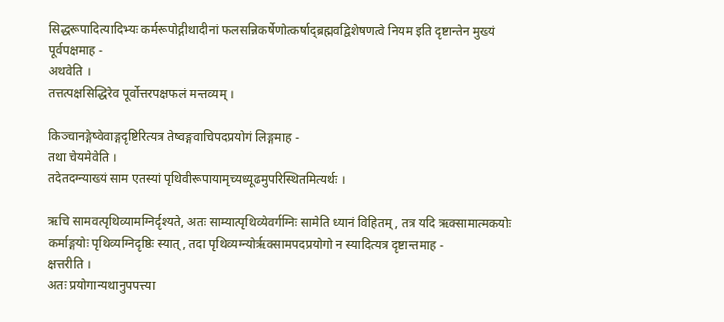सिद्धरूपादित्यादिभ्यः कर्मरूपोद्गीथादीनां फलसन्निकर्षेणोत्कर्षाद्ब्रह्मवद्विशेषणत्वे नियम इति दृष्टान्तेन मुख्यं पूर्वपक्षमाह -
अथवेति ।
तत्तत्पक्षसिद्धिरेव पूर्वोत्तरपक्षफलं मन्तव्यम् ।

किञ्चानङ्गेष्वेवाङ्गदृष्टिरित्यत्र तेष्वङ्गवाचिपदप्रयोगं लिङ्गमाह -
तथा चेयमेवेति ।
तदेतदग्न्याख्यं साम एतस्यां पृथिवीरूपायामृच्यध्यूढमुपरिस्थितमित्यर्थः ।

ऋचि सामवत्पृथिव्यामग्निर्दृश्यते, अतः साम्यात्पृथिव्येवर्गग्निः सामेति ध्यानं विहितम् , तत्र यदि ऋक्सामात्मकयोः कर्माङ्गयोः पृथिव्यग्निदृष्ठिः स्यात्, तदा पृथिव्यग्न्योरृक्सामपदप्रयोगो न स्यादित्यत्र दृष्टान्तमाह -
क्षत्तरीति ।
अतः प्रयोगान्यथानुपपत्त्या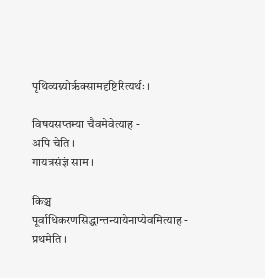पृथिव्यग्न्योरृक्सामदृष्टिरित्यर्थः ।

विषयसप्तम्या चैवमेवेत्याह -
अपि चेति ।
गायत्रसंज्ञं साम ।

किञ्च पूर्वाधिकरणसिद्धान्तन्यायेनाप्येवमित्याह -
प्रथमेति ।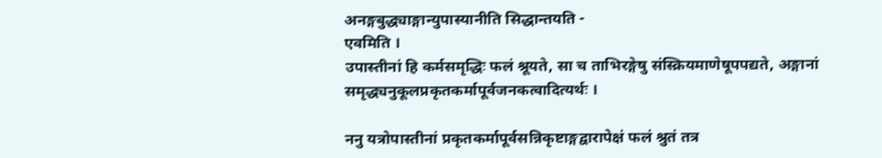अनङ्गबुद्ध्याङ्गान्युपास्यानीति सिद्धान्तयति -
एवमिति ।
उपास्तीनां हि कर्मसमृद्धिः फलं श्रूयते, सा च ताभिरङ्गेषु संस्क्रियमाणेषूपपद्यते, अङ्गानां समृद्ध्यनुकूलप्रकृतकर्मापूर्वजनकत्वादित्यर्थः ।

ननु यत्रोपास्तीनां प्रकृतकर्मापूर्वसन्निकृष्टाङ्गद्वारापेक्षं फलं श्रुतं तत्र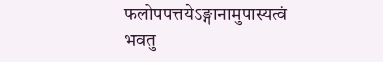फलोपपत्तयेऽङ्गानामुपास्यत्वं भवतु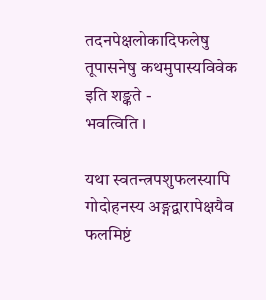तदनपेक्षलोकादिफलेषु तूपासनेषु कथमुपास्यविवेक इति शङ्कते -
भवत्विति ।

यथा स्वतन्त्रपशुफलस्यापि गोदोहनस्य अङ्गद्वारापेक्षयैव फलमिष्टं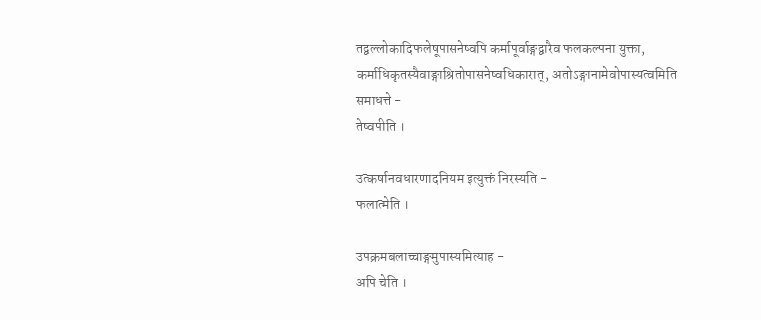तद्वल्लोकादिफलेषूपासनेष्वपि कर्मापूर्वाङ्गद्वारैव फलकल्पना युक्ता, कर्माधिकृतस्यैवाङ्गाश्रितोपासनेष्वधिकारात्, अतोऽङ्गानामेवोपास्यत्वमिति समाधत्ते -
तेष्वपीति ।

उत्कर्षानवधारणादनियम इत्युक्तं निरस्यति -
फलात्मेति ।

उपक्रमबलाच्चाङ्गमुपास्यमित्याह -
अपि चेति ।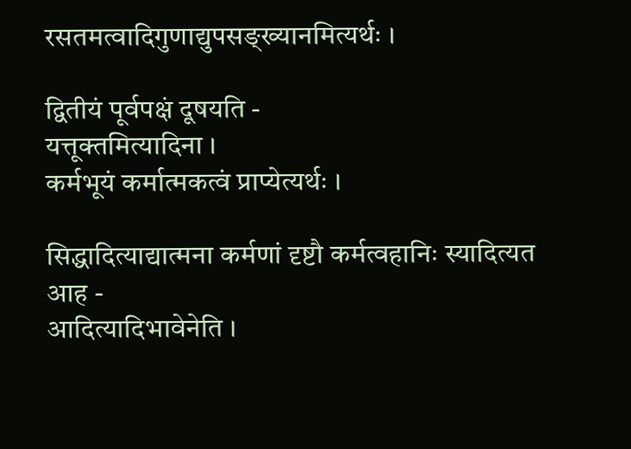रसतमत्वादिगुणाद्युपसङ्ख्यानमित्यर्थः ।

द्वितीयं पूर्वपक्षं दूषयति -
यत्तूक्तमित्यादिना ।
कर्मभूयं कर्मात्मकत्वं प्राप्येत्यर्थः ।

सिद्धादित्याद्यात्मना कर्मणां दृष्टौ कर्मत्वहानिः स्यादित्यत आह -
आदित्यादिभावेनेति ।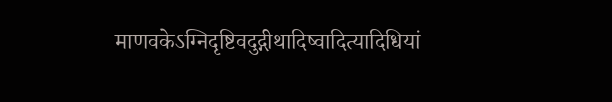माणवकेऽग्निदृष्टिवदुद्गीथादिष्वादित्यादिधियां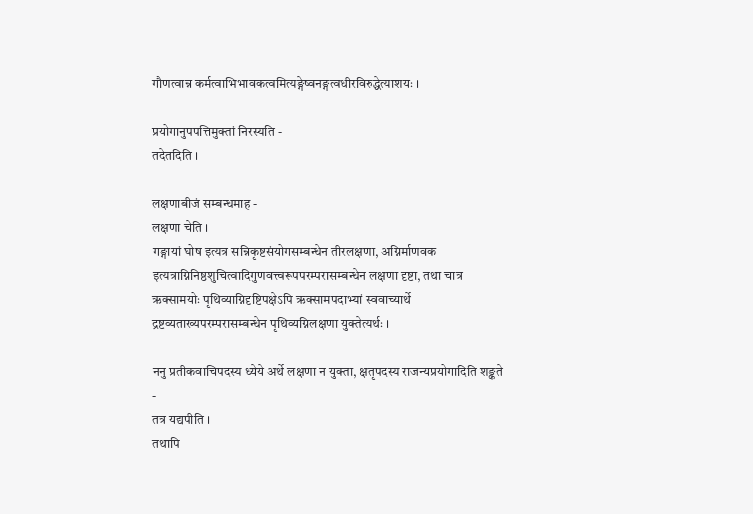गौणत्वान्न कर्मत्वाभिभावकत्वमित्यङ्गेष्वनङ्गत्वधीरविरुद्धेत्याशयः ।

प्रयोगानुपपत्तिमुक्तां निरस्यति -
तदेतदिति ।

लक्षणाबीजं सम्बन्धमाह -
लक्षणा चेति ।
गङ्गायां घोष इत्यत्र सन्निकृष्टसंयोगसम्बन्धेन तीरलक्षणा, अग्निर्माणवक इत्यत्राग्निनिष्ठशुचित्वादिगुणवत्त्वरूपपरम्परासम्बन्धेन लक्षणा दृष्टा, तथा चात्र ऋक्सामयोः पृथिव्याग्निदृष्टिपक्षेऽपि ऋक्सामपदाभ्यां स्ववाच्यार्थे द्रष्टव्यताख्यपरम्परासम्बन्धेन पृथिव्यग्निलक्षणा युक्तेत्यर्थः ।

ननु प्रतीकवाचिपदस्य ध्येये अर्थे लक्षणा न युक्ता, क्षतृपदस्य राजन्यप्रयोगादिति शङ्कते -
तत्र यद्यपीति ।
तथापि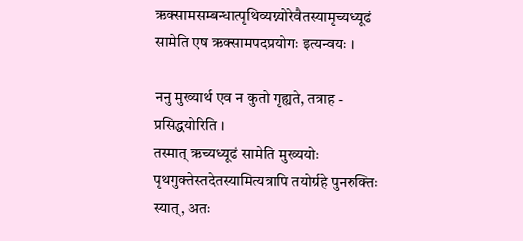ऋक्सामसम्बन्धात्पृथिव्यग्न्योरेवैतस्यामृच्यध्यूढं सामेति एष ऋक्सामपदप्रयोगः इत्यन्वयः ।

ननु मुख्यार्थ एव न कुतो गृह्यते, तत्राह -
प्रसिद्धयोरिति ।
तस्मात् ऋच्यध्यूढं सामेति मुख्ययोः पृथगुक्तेस्तदेतस्यामित्यत्रापि तयोर्ग्रहे पुनरुक्तिः स्यात्, अतः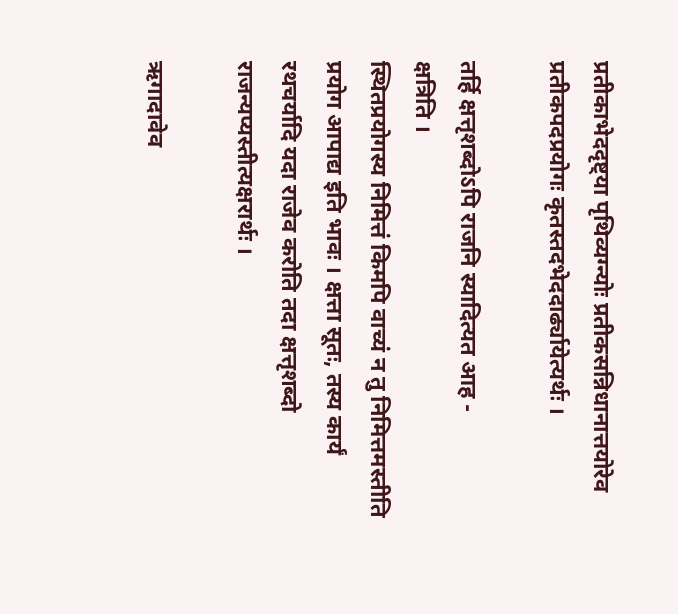प्रतीकाभेददृष्ट्या पृथिव्यग्न्योः प्रतीकसन्निधानात्तयोरेव प्रतीकपदप्रयोगः कृतस्तदभेददार्ढ्यायेत्यर्थः ।

तर्हि क्षत्तृशब्दोऽपि राजनि स्यादित्यत आह -
क्षत्रिति ।
स्थितप्रयोगस्य निमित्तं किमपि वाच्यं न तु निमित्तमस्तीति प्रयोग आपाद्य इति भावः । क्षत्ता सूतः, तस्य कार्यं रथचर्यादि यदा राजेव करोति तदा क्षत्तृशब्दो राजन्यप्यस्तीत्यक्षरार्थः ।

ऋगादावेव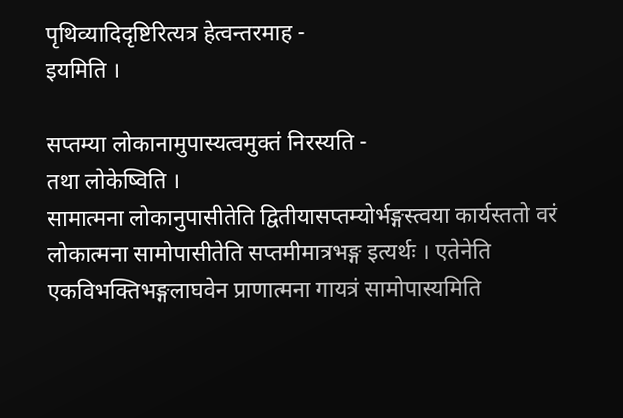पृथिव्यादिदृष्टिरित्यत्र हेत्वन्तरमाह -
इयमिति ।

सप्तम्या लोकानामुपास्यत्वमुक्तं निरस्यति -
तथा लोकेष्विति ।
सामात्मना लोकानुपासीतेति द्वितीयासप्तम्योर्भङ्गस्त्वया कार्यस्ततो वरं लोकात्मना सामोपासीतेति सप्तमीमात्रभङ्ग इत्यर्थः । एतेनेति एकविभक्तिभङ्गलाघवेन प्राणात्मना गायत्रं सामोपास्यमिति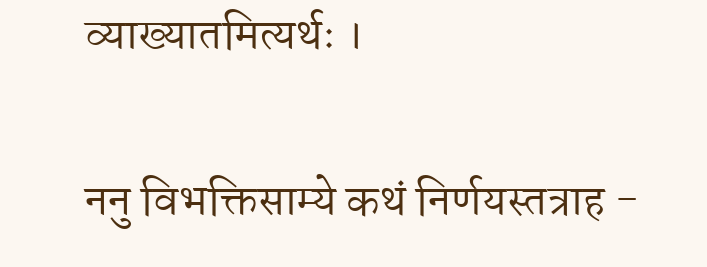व्याख्यातमित्यर्थः ।

ननु विभक्तिसाम्ये कथं निर्णयस्तत्राह -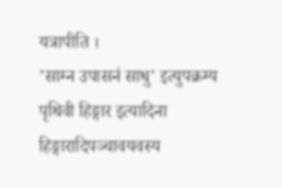यत्रापीति ।
'साम्न उपासनं साधु' इत्युपक्रम्य पृथिवी हिङ्गार इत्यादिना हिङ्गारादिपञ्चावयवस्य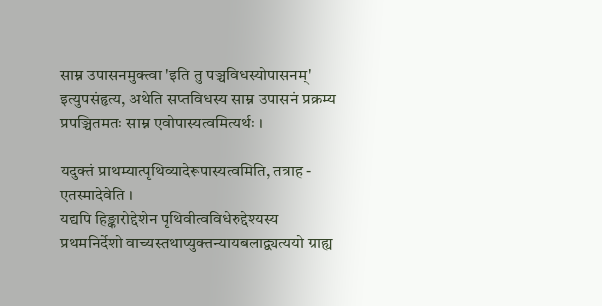साम्न उपासनमुक्त्वा 'इति तु पञ्चविधस्योपासनम्' इत्युपसंहृत्य, अथेति सप्तविधस्य साम्न उपासनं प्रक्रम्य प्रपञ्चितमतः साम्न एवोपास्यत्वमित्यर्थः ।

यदुक्तं प्राथम्यात्पृथिव्यादेरूपास्यत्वमिति, तत्राह -
एतस्मादेवेति ।
यद्यपि हिङ्कारोद्देशेन पृथिवीत्वविधेरुद्देश्यस्य प्रथमनिर्देशो वाच्यस्तथाप्युक्तन्यायबलाद्व्यत्ययो ग्राह्य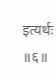इत्यर्थः ॥६॥